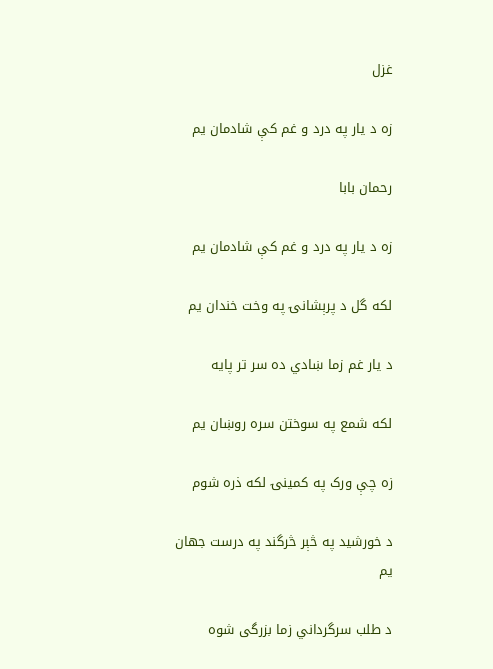غزل

زه د يار په درد و غم کې شادمان يم

رحمان بابا

زه د يار په درد و غم کې شادمان يم

لکه گل د پرېشانۍ په وخت خندان يم

د يار غم زما ښادي ده سر تر پايه

لکه شمع په سوختن سره روښان يم

زه چې ورک په کمينۍ لکه ذره شوم

د خورشيد په څېر څرگند په درست جهان يم

د طلب سرگرداني زما بزرگی شوه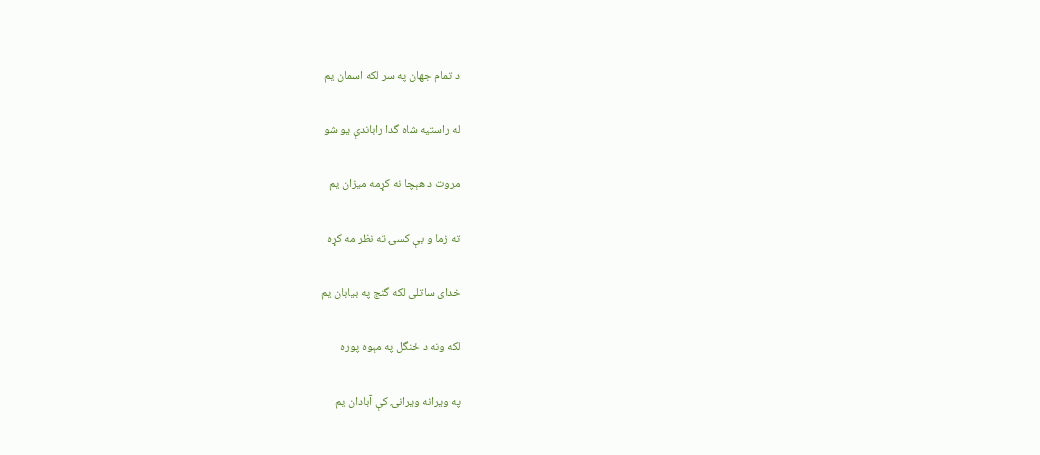د تمام جهان په سر لکه اسمان يم

له راستيه شاه گدا راباندې يو شو

مروت د هېچا نه کړمه ميزان يم

ته زما و بې کسۍ ته نظر مه کړه

خدای ساتلی لکه گنج په بيابان يم

لکه ونه د ځنگل په مېوه پوره

په ويرانه ويرانۍ کې آبادان يم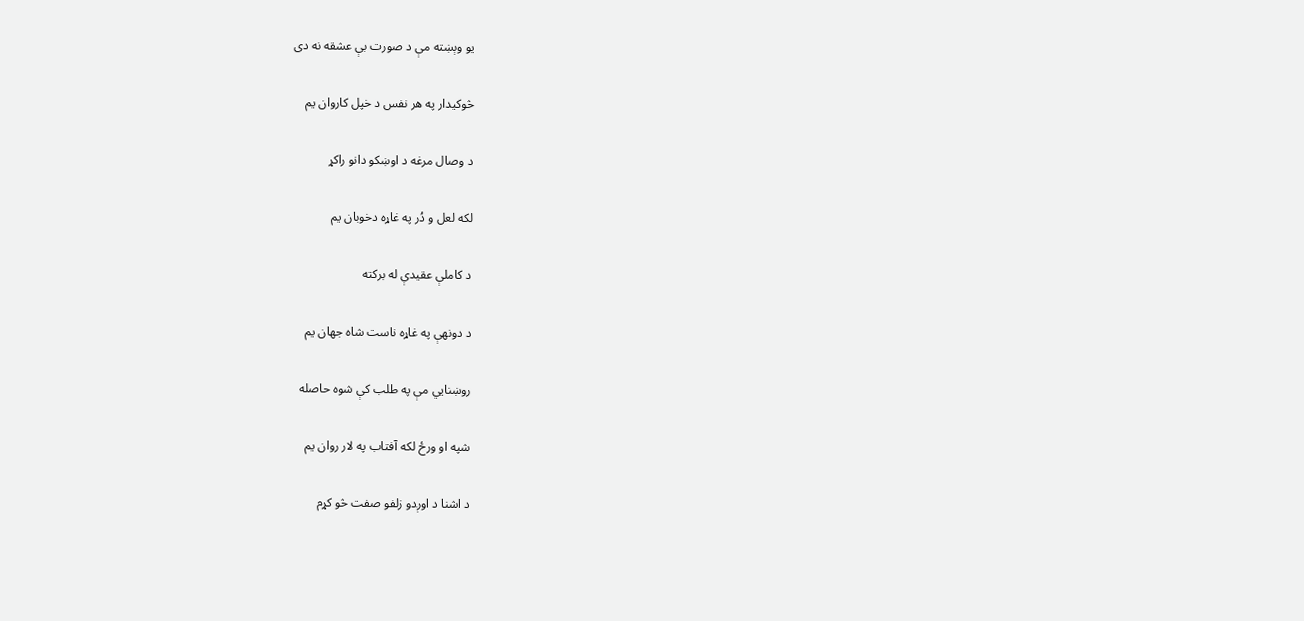يو وېښته مې د صورت بې عشقه نه دی

څوکيدار په هر نفس د خپل کاروان يم

د وصال مرغه د اوښکو دانو راکړ

لکه لعل و دُر په غاړه دخوبان يم

د کاملې عقيدې له برکته

د دونهې په غاړه ناست شاه جهان يم

روښنايي مې په طلب کې شوه حاصله

شپه او ورځ لکه آفتاب په لار روان يم

د اشنا د اوږدو زلفو صفت څو کړم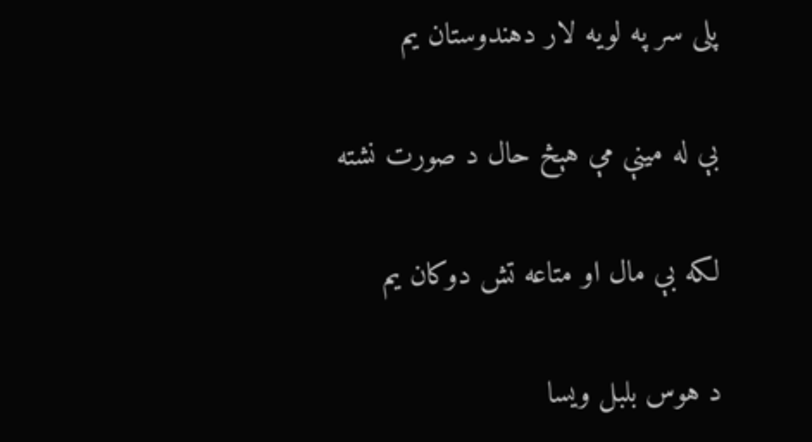پلی سر په لويه لار دهندوستان يم

بې له مينې مې هېڅ حال د صورت نشته

لکه بې مال او متاعه تش دوکان يم

د هوس بلبل ويسا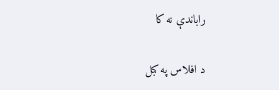راباندې نه کا

د افلاس په کبل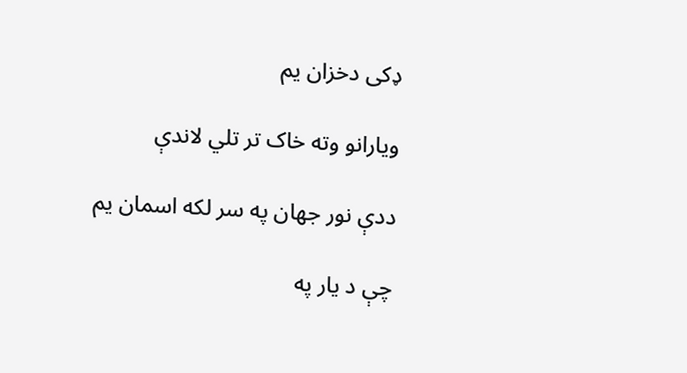ډکی دخزان يم

ويارانو وته خاک تر تلي لاندې

ددې نور جهان په سر لکه اسمان يم

چې د يار په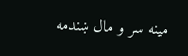مينه سر و مال ښندمه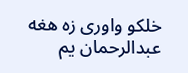خلکو واوری زه هغه عبدالرحمان يم